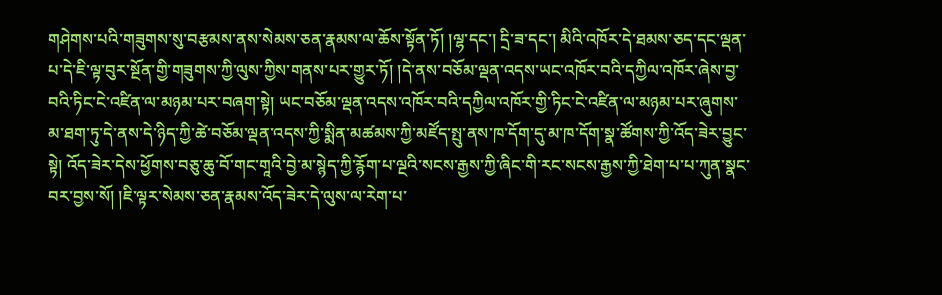གཤེགས་པའི་གཟུགས་སུ་བརྩམས་ནས་སེམས་ཅན་རྣམས་ལ་ཆོས་སྟོན་ཏོ། །ལྷ་དང་། དྲི་ཟ་དང་། མིའི་འཁོར་དེ་ཐམས་ཅད་དང་ལྡན་པ་དེ་ཇི་ལྟ་བུར་སྔོན་གྱི་གཟུགས་ཀྱི་ལུས་ཀྱིས་གནས་པར་གྱུར་ཏོ། །དེ་ནས་བཅོམ་ལྡན་འདས་ཡང་འཁོར་བའི་དཀྱིལ་འཁོར་ཞེས་བྱ་བའི་ཏིང་ངེ་འཛིན་ལ་མཉམ་པར་བཞག་སྟེ། ཡང་བཅོམ་ལྡན་འདས་འཁོར་བའི་དཀྱིལ་འཁོར་གྱི་ཏིང་ངེ་འཛིན་ལ་མཉམ་པར་ཞུགས་མ་ཐག་ཏུ་དེ་ནས་དེ་ཉིད་ཀྱི་ཚེ་བཅོམ་ལྡན་འདས་ཀྱི་སྨིན་མཚམས་ཀྱི་མཛོད་སྤུ་ནས་ཁ་དོག་དུ་མ་ཁ་དོག་སྣ་ཚོགས་ཀྱི་འོད་ཟེར་བྱུང་སྟེ། འོད་ཟེར་དེས་ཕྱོགས་བཅུ་ཆུ་བོ་གང་གཱའི་བྱེ་མ་སྙེད་ཀྱི་རྙོག་པ་ལྔའི་སངས་རྒྱས་ཀྱི་ཞིང་གི་རང་སངས་རྒྱས་ཀྱི་ཐེག་པ་པ་ཀུན་སྣང་བར་བྱས་སོ། །ཇི་ལྟར་སེམས་ཅན་རྣམས་འོད་ཟེར་དེ་ལུས་ལ་རེག་པ་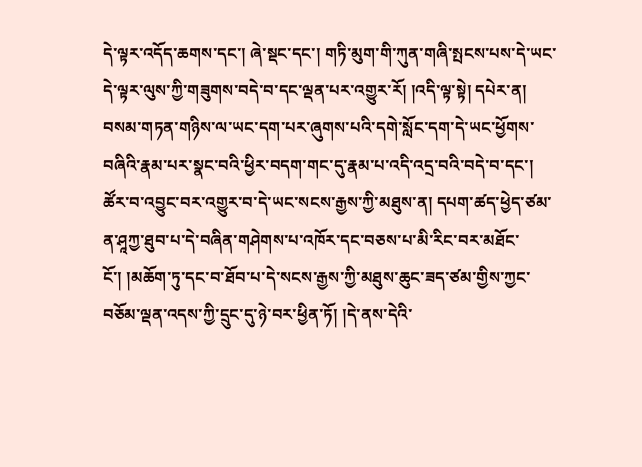དེ་ལྟར་འདོད་ཆགས་དང་། ཞེ་སྡང་དང་། གཏི་མུག་གི་ཀུན་གཞི་སྤངས་པས་དེ་ཡང་དེ་ལྟར་ལུས་ཀྱི་གཟུགས་བདེ་བ་དང་ལྡན་པར་འགྱུར་རོ། །འདི་ལྟ་སྟེ། དཔེར་ན། བསམ་གཏན་གཉིས་ལ་ཡང་དག་པར་ཞུགས་པའི་དགེ་སློང་དག་དེ་ཡང་ཕྱོགས་བཞིའི་རྣམ་པར་སྣང་བའི་ཕྱིར་བདག་གང་དུ་རྣམ་པ་འདི་འདྲ་བའི་བདེ་བ་དང་། ཚོར་བ་འབྱུང་བར་འགྱུར་བ་དེ་ཡང་སངས་རྒྱས་ཀྱི་མཐུས་ན། དཔག་ཚད་ཕྱེད་ཙམ་ན་ཤཱཀྱ་ཐུབ་པ་དེ་བཞིན་གཤེགས་པ་འཁོར་དང་བཅས་པ་མི་རིང་བར་མཐོང་ངོ་། །མཆོག་ཏུ་དང་བ་ཐོབ་པ་དེ་སངས་རྒྱས་ཀྱི་མཐུས་ཆུང་ཟད་ཙམ་གྱིས་ཀྱང་བཅོམ་ལྡན་འདས་ཀྱི་དྲུང་དུ་ཉེ་བར་ཕྱིན་ཏོ། །དེ་ནས་དེའི་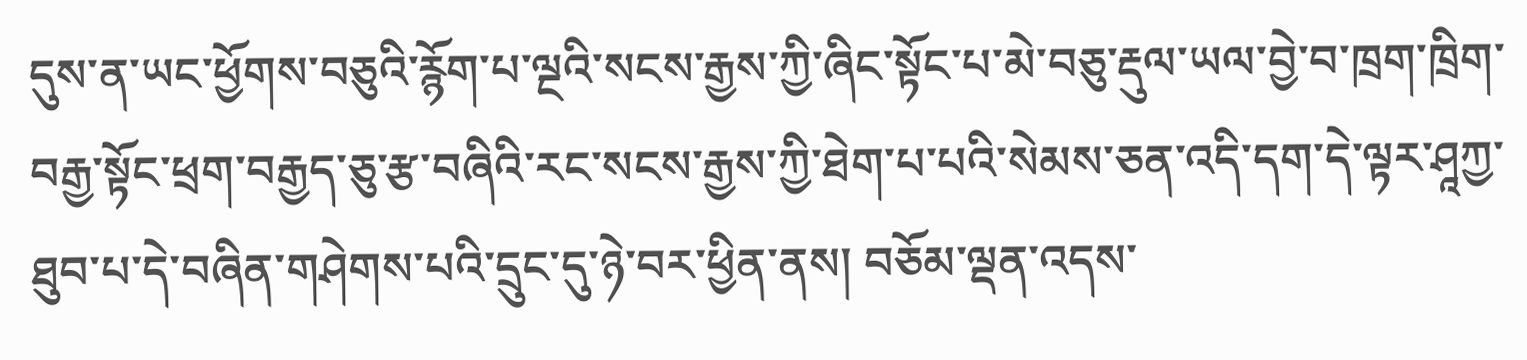དུས་ན་ཡང་ཕྱོགས་བཅུའི་རྙོག་པ་ལྔའི་སངས་རྒྱས་ཀྱི་ཞིང་སྟོང་པ་མེ་བཅུ་རྡུལ་ཡལ་བྱེ་བ་ཁྲག་ཁྲིག་བརྒྱ་སྟོང་ཕྲག་བརྒྱད་ཅུ་རྩ་བཞིའི་རང་སངས་རྒྱས་ཀྱི་ཐེག་པ་པའི་སེམས་ཅན་འདི་དག་དེ་ལྟར་ཤཱཀྱ་ཐུབ་པ་དེ་བཞིན་གཤེགས་པའི་དྲུང་དུ་ཉེ་བར་ཕྱིན་ནས། བཅོམ་ལྡན་འདས་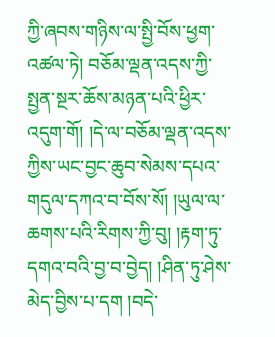ཀྱི་ཞབས་གཉིས་ལ་སྤྱི་བོས་ཕྱག་འཚལ་ཏེ། བཅོམ་ལྡན་འདས་ཀྱི་སྤྱན་སྔར་ཆོས་མཉན་པའི་ཕྱིར་འདུག་གོ། །དེ་ལ་བཅོམ་ལྡན་འདས་ཀྱིས་ཡང་བྱང་ཆུབ་སེམས་དཔའ་གདུལ་དཀའ་བ་བོས་སོ། །ཡུལ་ལ་ཆགས་པའི་རིགས་ཀྱི་བུ། །རྟག་ཏུ་དགའ་བའི་བྱ་བ་བྱེད། །ཤིན་ཏུ་ཤེས་མེད་བྱིས་པ་དག །བདེ་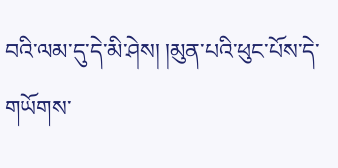བའི་ལམ་དུ་དེ་མི་ཤེས། །མུན་པའི་ཕུང་པོས་དེ་གཡོགས་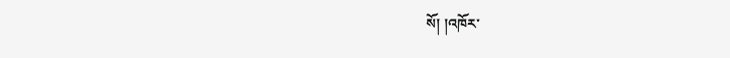སོ། །འཁོར་